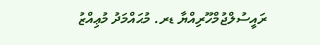ރައީސުލްޖުމްހޫރިއްޔާ ޑރ. މުޙައްމަދު މުޢިއްޒު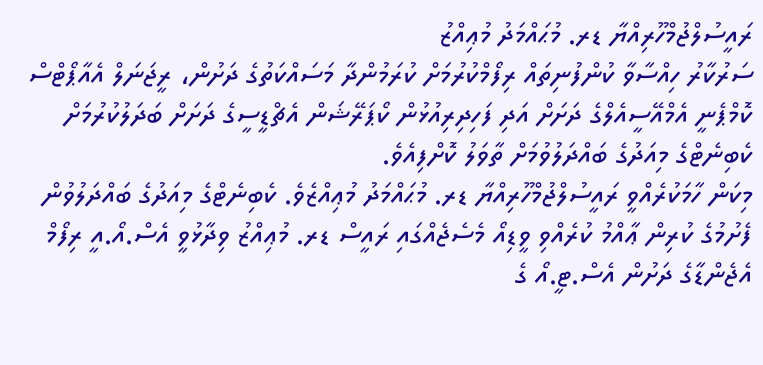ރައީސުލްޖުމްހޫރިއްޔާ ޑރ. މުޙައްމަދު މުޢިއްޒު
ސަރުކާރު ހިއްސާވާ ކުންފުނިތައް ރިފޯމްކުރުމަށް ކުރަމުންދާ މަސައްކަތުގެ ދަށުން، ރީޖަނަލް އެއާޕޯޓްސް ކޮމްޕެނީ އެމްއޭސީއެލްގެ ދަށަށް އަދި ފަހިދިރިއުޅުން ކޯޕަރޭޝަން އެޗްޑީސީގެ ދަށަށް ބަދަލުކުރުމަށް ކެބިނެޓްގެ މިއަދުގެ ބައްދަލުވުމަށް ތާވަލު ކޮށްފިއެވެ.
މިކަން ހާމަކުރެއްވީ ރައީސުލްޖުމްހޫރިއްޔާ ޑރ. މުޙައްމަދު މުޢިއްޒެވެ. ކެބިނެޓްގެ މިއަދުގެ ބައްދަލުވުން ފެށުމުގެ ކުރިން ޢާއްމު ކުރެއްވި ވީޑިއޯ މެސެޖެއްގައި ރައީސް ޑރ. މުޢިއްޒު ވިދާޅުވީ އެސް.އޯ.އީ ރިފޯމް އެޖެންޑާގެ ދަށުން އެސް.ޓީ.އޯ ގެ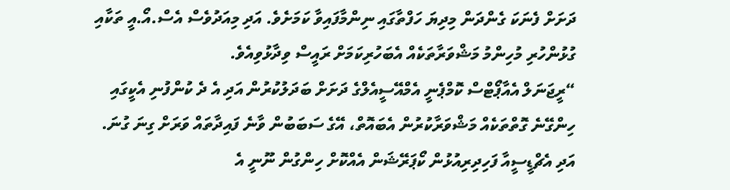ދަށަށް ފެނަކަ ގެންދަން މިދިޔަ ހަފްތާގައި ނިންމާފައިވާ ކަމަށެވެ. އަދި މިއަދުވެސް އެސް.އޯ.އީ ތަކާއި ގުޅުންހުރި މުހިންމު މަޝްވަރާތަކެއް އެބަހުރިކަމަށް ރައީސް ވިދާޅުވިއެވެ.
“ރީޖަނަލް އެއާޕޯޓްސް ކޮމްޕެނީ އެމްއޭސީއެލްގެ ދަށަށް ބަދަލުކުރުން އަދި އެ ދެ ކުންފުނި އެކީގައި ހިންގޭނެ ގޮތްތަކެއް މަޝްވަރާކުރުން އެބައޮތް، އޭގެ ސަބަބުން ވާނެ ފައިދާތައް ވަރަށް ގިނަ ގުނަ. އަދި އެޗްޑީސީއާ ފަހިދިރިއުޅުން ކޯޕަރޭޝަން އެއްކޮށް ހިންގުން ނޫނީ އެ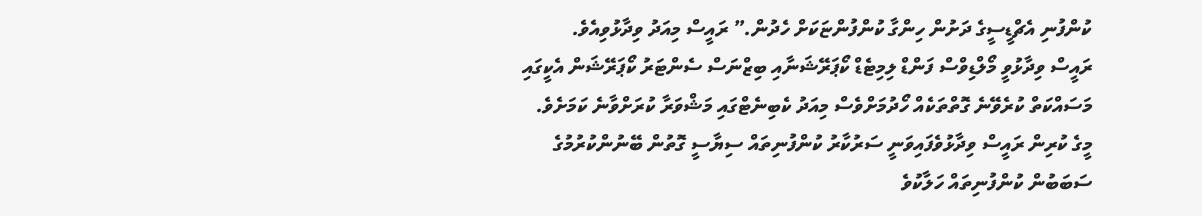ކުންފުނި އެޗްޑީސީގެ ދަށުން ހިންގާ ކުންފުންޏަކަށް ހެދުން.” ރައީސް މިއަދު ވިދާޅުވިއެވެ.
ރައީސް ވިދާޅުވީ މޯލްޑިވްސް ފަންޑް ލިމިޓެޑް ކޯޕަރޭޝަނާއި ބިޒްނަސް ސެންޓަރު ކޯޕަރޭޝަން އެކީގައި މަސައްކަތް ކުރެވޭނެ ގޮތްތަކެއް ހޯދުމަށްވެސް މިއަދު ކެބިނެޓްގައި މަޝްވަރާ ކުރަށްވާނެ ކަމަށެވެ.
މީގެ ކުރިން ރައީސް ވިދާޅުވެފައިވަނީ ސަރުކާރު ކުންފުނިތައް ސިޔާސީ ގޮތުން ބޭނުންކުރުމުގެ ސަބަބުން ކުންފުނިތައް ހަލާކުވެ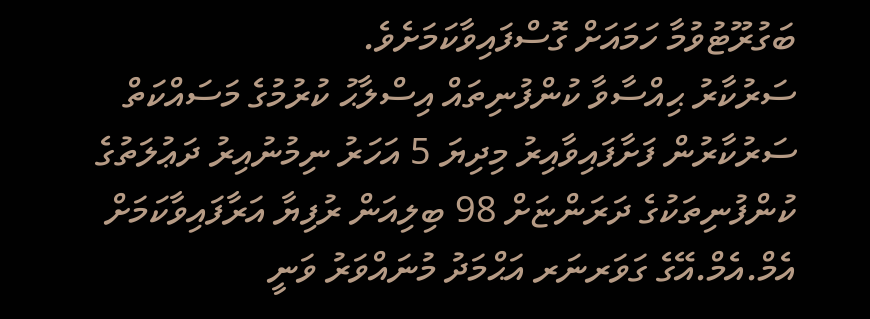ބަގުރޫޓުވުމާ ހަމައަށް ގޮސްފައިވާކަމަށެވެ.
ސަރުކާރު ޙިއްސާވާ ކުންފުނިތައް އިސްލާޙު ކުރުމުގެ މަސައްކަތް ސަރުކާރުން ފަށާފައިވާއިރު މިދިޔަ 5 އަހަރު ނިމުނުއިރު ދަޢުލަތުގެ ކުންފުނިތަކުގެ ދަރަންޏަށް 98 ބިލިއަން ރުފިޔާ އަރާފައިވާކަމަށް އެމް.އެމް.އޭގެ ގަވަރނަރ އަޙްމަދު މުނައްވަރު ވަނީ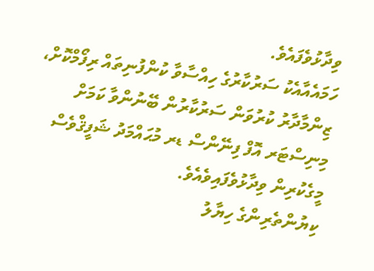ވިދާޅުވެފައެވެ.
ހަމައެއާއެކު ސަރުކާރުގެ ހިއްސާވާ ކުންފުނިތައް ރިފޯމްކޮށް، ޒިންމާދާރު ކުރުވަން ސަރުކާރުން ބޭނުންވާ ކަމަށް މިނިސްޓަރ އޮފް ފިނޭންސް ޑރ މުޙައްމަދު ޝަފީޤްވެސް މީގެކުރިން ވިދާޅުވެފައިވެއެވެ.
ކިޔުންތެރިންގެ ހިޔާލު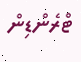ޓްރެންޑިން